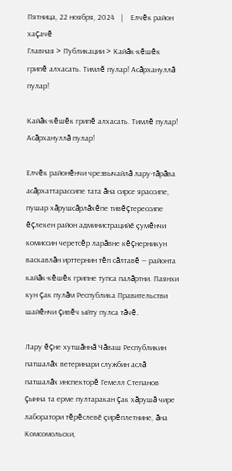Пятница, 22 ноября, 2024   |    Елчĕк район хаçачĕ
Главная > Публикации > Кайăк-кĕшĕк грипĕ алхасать. Тимлĕ пулар! Асăрхануллă пулар!

Кайăк-кĕшĕк грипĕ алхасать. Тимлĕ пулар! Асăрхануллă пулар!

Елчĕк районĕнчи чрезвычайлă лару-тăрăва асăрхаттарассипе тата ăна сирсе ярассипе, пушар хăрушсăрлăхĕпе тивĕçтерессипе ĕçлекен район администрацийĕ çумĕнчи комиссин черетсĕр ларăвне кĕçнерникун васкавлăн ирттернин тĕп сăлтавĕ — районта кайăк-кĕшĕк грипне тупса палăртни. Паянхи кун çак пулăм Республика Правительстви шайĕнчи çивĕч ыйту пулса тăчĕ.

Лару ĕçне хутшăннă Чăваш Республикин патшалăх ветеринари службин аслă патшалăх инспекторĕ Гемелл Степанов çынна та ерме пултаракан çак хăрушă чире лаборатори тĕрĕслевĕ çирĕплетнине, ăна Комсомольски,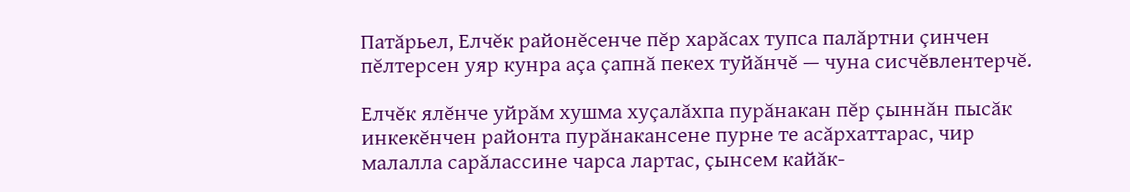Патăрьел, Елчĕк районĕсенче пĕр харăсах тупса палăртни çинчен пĕлтерсен уяр кунра аçа çапнă пекех туйăнчĕ — чуна сисчĕвлентерчĕ.

Елчĕк ялĕнче уйрăм хушма хуçалăхпа пурăнакан пĕр çыннăн пысăк инкекĕнчен районта пурăнакансене пурне те асăрхаттарас, чир малалла сарăлассине чарса лартас, çынсем кайăк-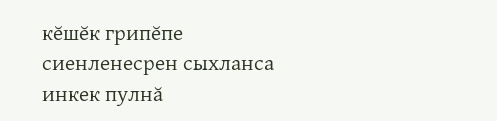кĕшĕк грипĕпе сиенленесрен сыхланса инкек пулнă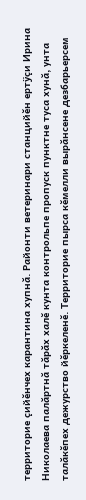территорие çийĕнчех карантина хупнă. Районти ветеринари станцийĕн ертÿçи Ирина Николаева палăртнă тăрăх халĕ кунта контрольпе пропуск пунктне туса хунă, унта талăкĕпех дежурство йĕркеленĕ. Территорие пырса кĕмелли вырăнсене дезбарьерсем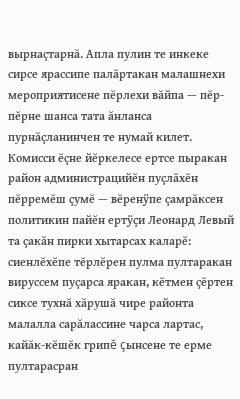вырнаçтарнă. Апла пулин те инкеке сирсе ярассипе палăртакан малашнехи мероприятисене пĕрлехи вăйпа — пĕр-пĕрне шанса тата ăнланса пурнăçланинчен те нумай килет. Комисси ĕçне йĕркелесе ертсе пыракан район администрацийĕн пуçлăхĕн пĕрремĕш çумĕ — вĕренÿпе çамрăксен политикин пайĕн ертÿçи Леонард Левый та çакăн пирки хытарсах каларĕ: сиенлĕхĕпе тĕрлĕрен пулма пултаракан вируссем пуçарса яракан, кĕтмен çĕртен сиксе тухнă хăрушă чире районта малалла сарăлассине чарса лартас, кайăк-кĕшĕк грипĕ çынсене те ерме пултарасран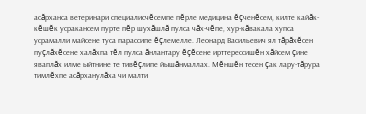асăрханса ветеринари специалисчĕсемпе пĕрле медицина ĕçченĕсем, килте кайăк-кĕшĕк усракансем пурте пĕр шухăшлă пулса чăх-чĕпе, хур-кăвакала хупса усрамалли майсене туса парассипе ĕçлемелле. Леонард Васильевич ял тăрăхĕсен пуçлăхĕсене халăхпа тĕл пулса ăнлантару ĕçĕсене ирттерессишĕн хăйсем çине яваплăх илме ыйтнине те тивĕçлипе йышăнмаллах. Мĕншĕн тесен çак лару-тăрура тимлĕхпе асăрханулăха чи малти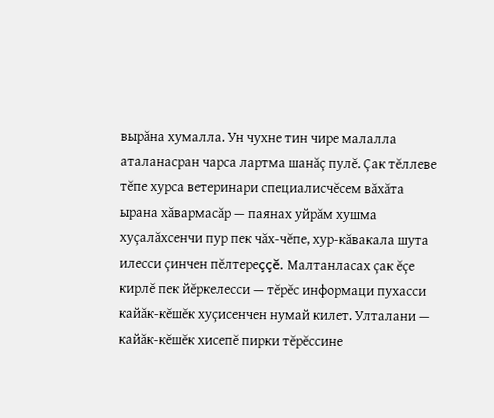вырăна хумалла. Ун чухне тин чире малалла аталанасран чарса лартма шанăç пулĕ. Çак тĕллеве тĕпе хурса ветеринари специалисчĕсем вăхăта ырана хăвармасăр — паянах уйрăм хушма хуçалăхсенчи пур пек чăх-чĕпе, хур-кăвакала шута илесси çинчен пĕлтереççĕ. Малтанласах çак ĕçе кирлĕ пек йĕркелесси — тĕрĕс информаци пухасси кайăк-кĕшĕк хуçисенчен нумай килет. Улталани — кайăк-кĕшĕк хисепĕ пирки тĕрĕссине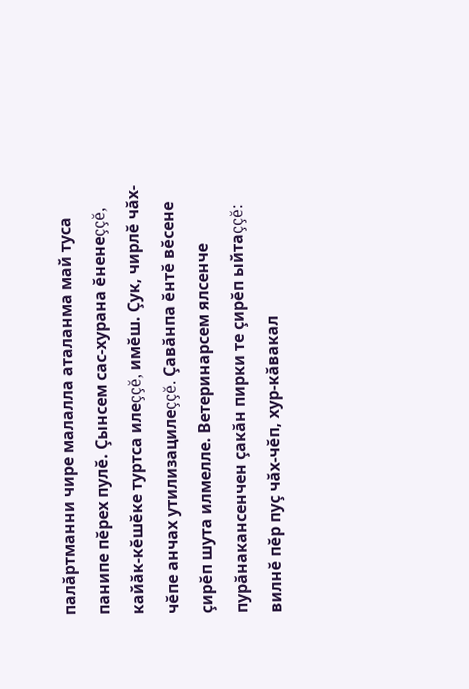палăртманни чире малалла аталанма май туса панипе пĕрех пулĕ. Çынсем сас-хурана ĕненеççĕ, кайăк-кĕшĕке туртса илеççĕ, имĕш. Çук, чирлĕ чăх-чĕпе анчах утилизацилеççĕ. Çавăнпа ĕнтĕ вĕсене çирĕп шута илмелле. Ветеринарсем ялсенче пурăнакансенчен çакăн пирки те çирĕп ыйтаççĕ: вилнĕ пĕр пуç чăх-чĕп, хур-кăвакал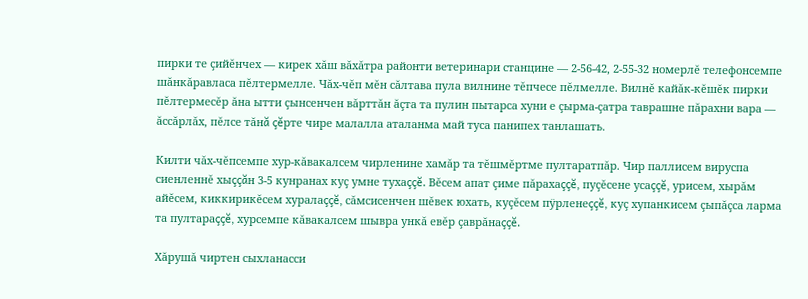пирки те çийĕнчех — кирек хăш вăхăтра районти ветеринари станцине — 2-56-42, 2-55-32 номерлĕ телефонсемпе шăнкăравласа пĕлтермелле. Чăх-чĕп мĕн сăлтава пула вилнине тĕпчесе пĕлмелле. Вилнĕ кайăк-кĕшĕк пирки пĕлтермесĕр ăна ытти çынсенчен вăрттăн ăçта та пулин пытарса хуни е çырма-çатра таврашне пăрахни вара — ăссăрлăх, пĕлсе тăнă çĕрте чире малалла аталанма май туса панипех танлашать.

Килти чăх-чĕпсемпе хур-кăвакалсем чирленине хамăр та тĕшмĕртме пултаратпăр. Чир паллисем вируспа сиенленнĕ хыççăн 3-5 кунранах куç умне тухаççĕ. Вĕсем апат çиме пăрахаççĕ, пуçĕсене усаççĕ, урисем, хырăм айĕсем, киккирикĕсем хуралаççĕ, сăмсисенчен шĕвек юхать, куçĕсем пÿрленеççĕ, куç хупанкисем çыпăçса ларма та пултараççĕ, хурсемпе кăвакалсем шывра ункă евĕр çаврăнаççĕ.

Хăрушă чиртен сыхланасси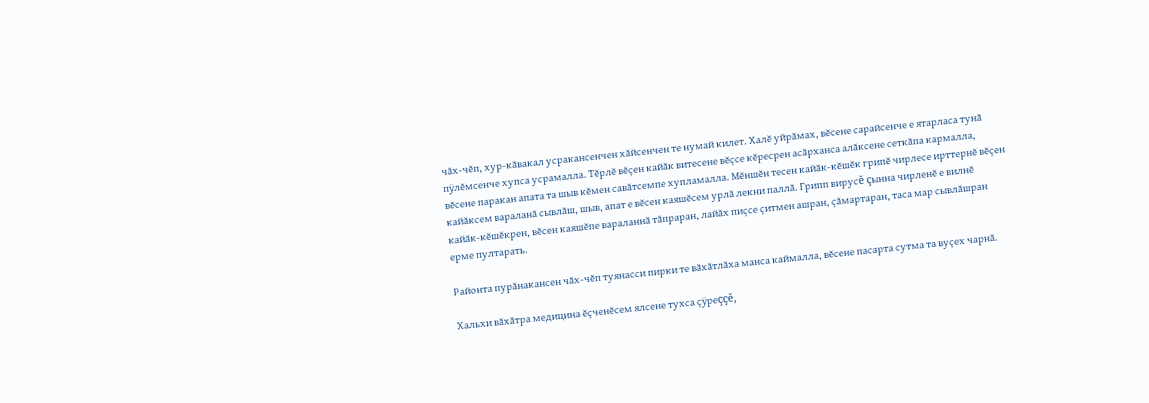чăх-чĕп, хур-кăвакал усракансенчен хăйсенчен те нумай килет. Халĕ уйрăмах, вĕсене сарайсенче е ятарласа тунă пÿлĕмсенче хупса усрамалла. Тĕрлĕ вĕçен кайăк витесене вĕçсе кĕресрен асăрханса алăксене сеткăпа кармалла, вĕсене паракан апата та шыв кĕмен савăтсемпе хупламалла. Мĕншĕн тесен кайăк-кĕшĕк грипĕ чирлесе ирттернĕ вĕçен кайăксем вараланă сывлăш, шыв, апат е вĕсен каяшĕсем урлă лекни паллă. Грипп вирусĕ çынна чирленĕ е вилнĕ кайăк-кĕшĕкрен, вĕсен каяшĕпе вараланнă тăпраран, лайăх пиçсе çитмен ашран, çăмартаран, таса мар сывлăшран ерме пултарать.

Районта пурăнакансен чăх-чĕп туянасси пирки те вăхăтлăха манса каймалла, вĕсене пасарта сутма та вуçех чарнă.

Хальхи вăхăтра медицина ĕçченĕсем ялсене тухса çÿреççĕ,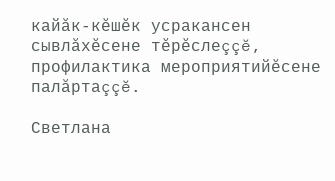кайăк-кĕшĕк усракансен сывлăхĕсене тĕрĕслеççĕ, профилактика мероприятийĕсене палăртаççĕ.

Светлана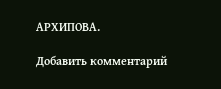АРХИПОВА.

Добавить комментарий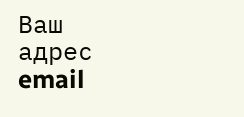Ваш адрес email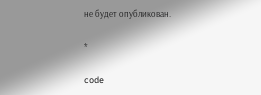не будет опубликован.

*

code